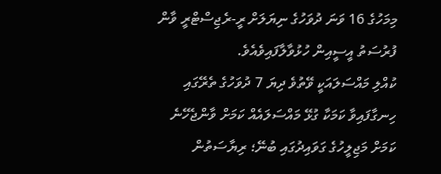މިމަހުގެ 16 ވަނަ ދުވަހުގެ ނިޔަލަށް ރީ-ރެޖިސްޓްރީ ވާން ފުރުސަތު އީސީއިން ހުޅުވާލާފައިވެއެވެ.
ކުއްލި މައްސަލައަކީ ވޭތުވެ ދިޔަ 7 ދުވަހުގެ ތެރޭގައި ހިނގާފައިވާ ކަމަކާ ގުޅޭ މައްސަލައެއް ކަމަށް ވާންޖެހޭނެ ކަމަށް މަޖިލީހުގެ ގަވައިދުގައި ބުނޭ؛ ރިޔާސަތުން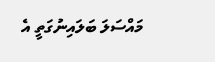މައްސަލަ ބަލައިނުގަތީ އެ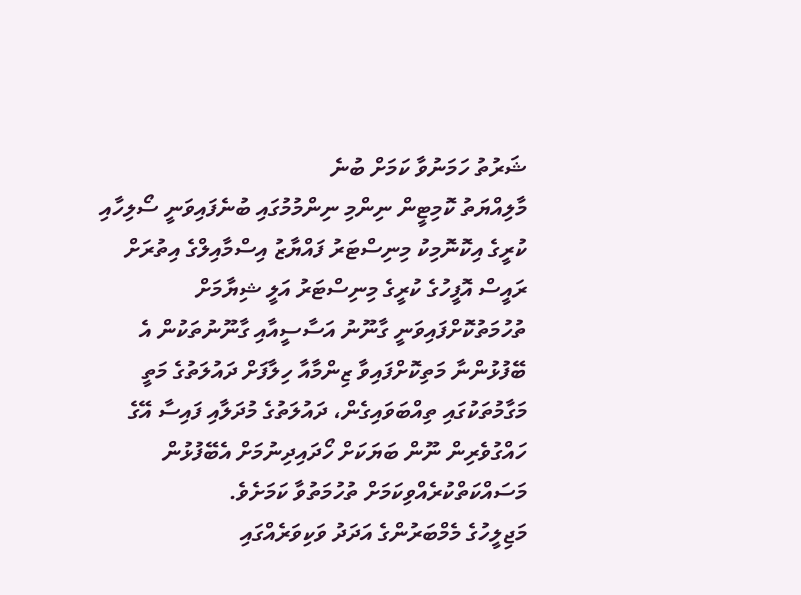ޝަރުތު ހަމަނުވާ ކަމަށް ބުނެ
މާލިއްޔަތު ކޮމިޓީން ނިންމި ނިންމުމުގައި ބުނެފައިވަނީ ސޯލިހާއި ކުރީގެ އިކޮނޮމިކު މިނިސްޓަރު ފައްޔާޒު އިސްމާއިލްގެ އިތުރަށް ރައީސް އޮފީހުގެ ކުރީގެ މިނިސްޓަރު އަލީ ޝިޔާމަށް ތުހުމަތުކޮށްފައިވަނީ ގާނޫނު އަސާސީއާއި ގާނޫނުތަކުން އެ ބޭފުޅުންނާ މަތިކޮށްފައިވާ ޒިންމާއާ ހިލާފަށް ދައުލަތުގެ މަތީ މަގާމުތަކުގައި ތިއްބަވައިގެން، ދައުލަތުގެ މުދަލާއި ފައިސާ އޭގެ ހައްގުވެރިން ނޫން ބަޔަކަށް ހޯދައިދިނުމަށް އެބޭފުޅުން މަސައްކަތްކުރެއްވިކަމަށް ތުހުމަތުވާ ކަމަށެވެ.
މަޖިލީހުގެ މެމްބަރުންގެ އަދަދު ވަކިވަރެއްގައި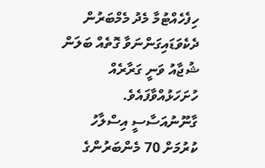ހިފެހެއްޓުމާ މެދު މެމްބަރުން ދެކެވަޑައިގަންނަވާ ގޮތެއް ބަލަން ޝުޖާއު ވަނީ ގަރާރެއް ހުށަހަޅުއްވާފައެވެ.
ގާނޫނުއަސާސީ އިސްލާހު ކުރުމަށް 70 މެންބަރުންގެ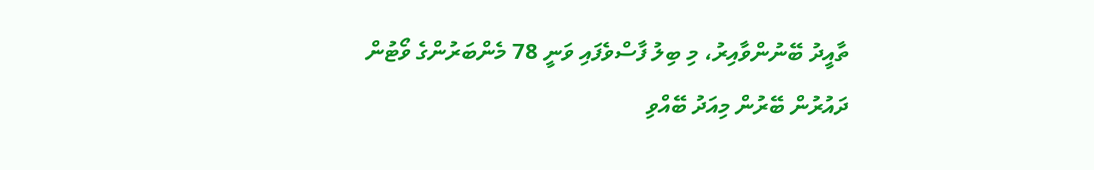ތާއީދު ބޭނުންވާއިރު، މި ބިލު ފާސްވެފައި ވަނީ 78 މެންބަރުންގެ ވޯޓުން
ދައުރުން ބޭރުން މިއަދު ބޭއްވި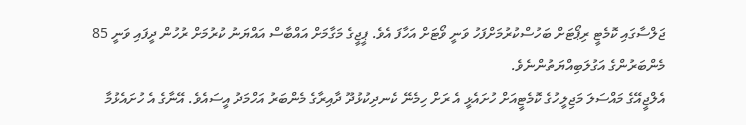ޖަލްސާގައި ކޮމެޓީ ރިޕޯޓަށް ބަހުސްކުރުމަށްފަހު ވަނީ ވޯޓަށް އަހާފަ އެވެ. ޕީޖީގެ މަގާމަށް އައްބާސް އައްޔަނު ކުރުމަށް ރުހުން ދީފައި ވަނީ 85 މެންބަރުންގެ އަގުލަބިއްޔަތުންނެވެ.
އެލްޖީއޭގެ މައްސަލަ މަޖިލީހުގެ ކޮމެޓީއަށް ހުށައެޅީ އެ ރަށް ހިމެނޭ ކެނދިކުޅުދޫ ދާއިރާގެ މެންބަރު އަހްމަދު އީސައެވެ. އޭނާގެ އެ ހުށައެޅުމާ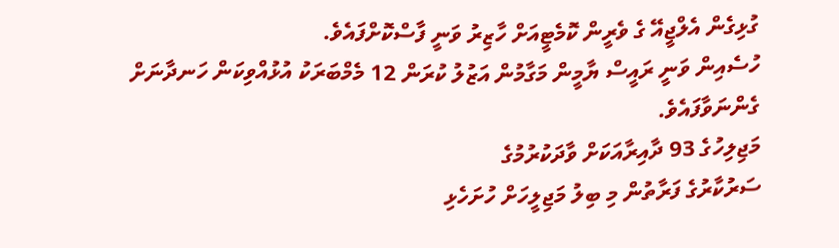ގުޅިގެން އެލްޖީއޭ ގެ ވެރީން ކޮމެޓީއަށް ހާޒިރު ވަނީ ފާސްކޮށްފައެވެ.
ހުސެއިން ވަނީ ރައީސް ޔާމީން މަގާމުން އަޒުލު ކުރަން 12 މެމްބަރަކު އުޅުއްވިކަން ހަނދާނަށް ގެންނަވާފައެވެ.
މަޖިލިހުގެ 93 ދާއިރާއަކަށް ވާދަކުރުމުގެ
ސަރުކާރުގެ ފަރާތުން މި ބިލު މަޖިލީހަށް ހުށަހެޅި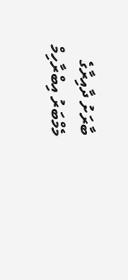ބާރަށު ދާއިރާގެ މެމްބަރު އިބްރާހިމް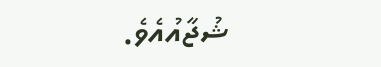ޝުޖާއުއެވެ.